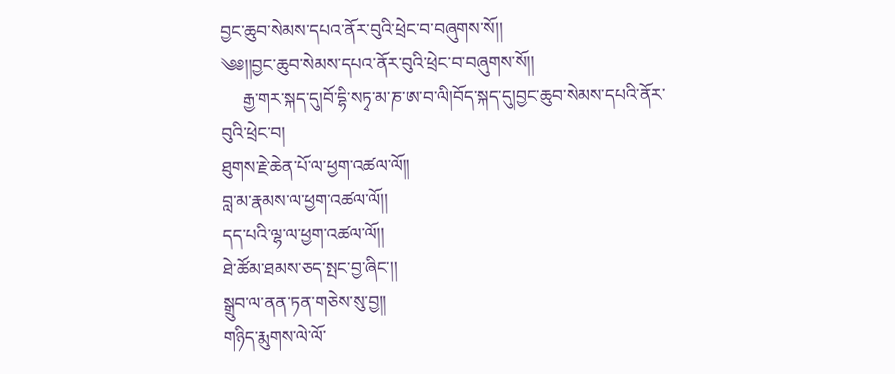བྱང་ཆུབ་སེམས་དཔའ་ནོར་བུའི་ཕྲེང་བ་བཞུགས་སོ།།
༄༅།།བྱང་ཆུབ་སེམས་དཔའ་ནོར་བུའི་ཕྲེང་བ་བཞུགས་སོ།།
     རྒྱ་གར་སྐད་དུ།བོ་དྷི་སཏྭ་མ་ཎ་ཨ་བ་ལི།བོད་སྐད་དུ།བྱང་ཆུབ་སེམས་དཔའི་ནོར་བུའི་ཕྲེང་བ།
ཐུགས་རྗེ་ཆེན་པོ་ལ་ཕྱག་འཚལ་ལོ།།
བླ་མ་རྣམས་ལ་ཕྱག་འཚལ་ལོ།།
དད་པའི་ལྷ་ལ་ཕྱག་འཚལ་ལོ།།
ཐེ་ཚོམ་ཐམས་ཅད་སྤང་བྱ་ཞིང་།།
སྒྲུབ་ལ་ནན་ཏན་གཅེས་སུ་བྱ།།
གཉིད་རྨུགས་ལེ་ལོ་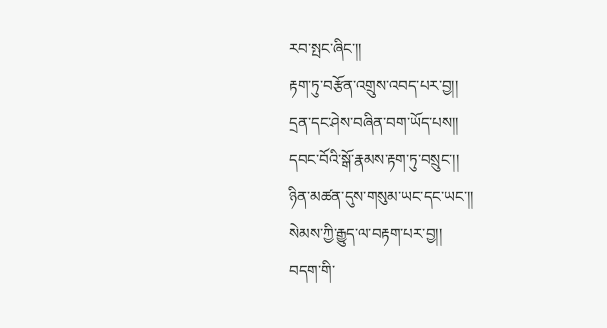རབ་སྤང་ཞིང་།།
རྟག་ཏུ་བརྩོན་འགྲུས་འབད་པར་བྱ།།
དྲན་དང་ཤེས་བཞིན་བག་ཡོད་པས།།
དབང་བོའི་སྒོ་རྣམས་རྟག་ཏུ་བསྲུང་།།
ཉིན་མཚན་དུས་གསུམ་ཡང་དང་ཡང་།།
སེམས་ཀྱི་རྒྱུད་ལ་བརྟག་པར་བྱ།།
བདག་གི་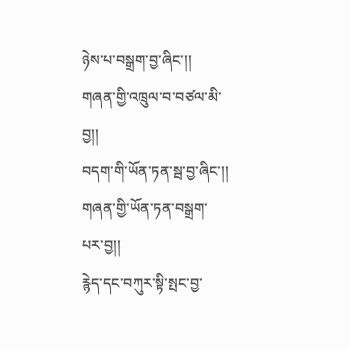ཉེས་པ་བསྒྲག་བྱ་ཞིང་།།
གཞན་གྱི་འཁྲུལ་བ་བཙལ་མི་བྱ།།
བདག་གི་ཡོན་ཏན་སྦ་བྱ་ཞིང་།།
གཞན་གྱི་ཡོན་ཏན་བསྒྲག་པར་བྱ།།
རྙེད་དང་བཀུར་སྟི་སྤང་བྱ་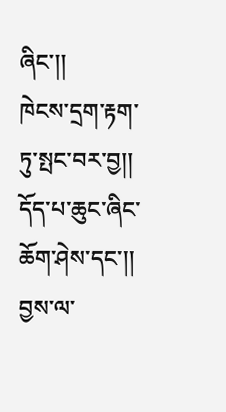ཞིང་།།
ཁེངས་དྲག་རྟག་ཏུ་སྤང་བར་བྱ།།
དོད་པ་ཆུང་ཞིང་ཆོག་ཤེས་དང་།།
བྱས་ལ་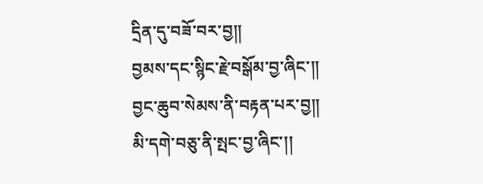དྲིན་དུ་བཟོ་བར་བྱ།།
བྱམས་དང་སྙིང་རྗེ་བསྒོམ་བྱ་ཞིང་།།
བྱང་ཆུབ་སེམས་ནི་བརྟན་པར་བྱ།།
མི་དགེ་བཅུ་ནི་སྤང་བྱ་ཞིང་།།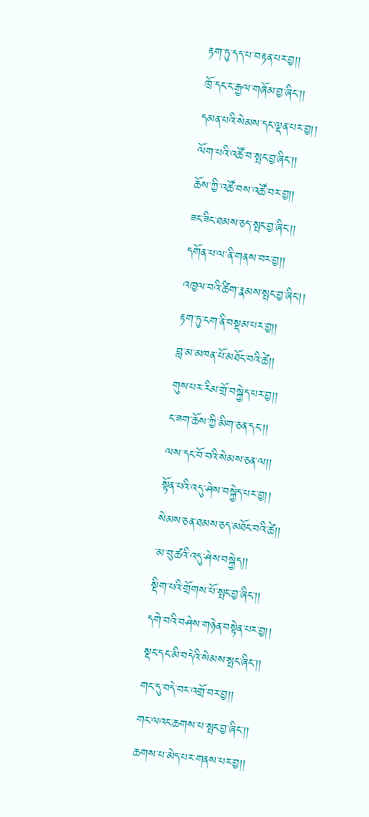རྟག་ཏུ་དད་པ་བརྟན་པར་བྱ།།
ཁྲོ་དང་ང་རྒྱལ་གཞོམ་བྱ་ཞིང་།།
དམན་པའི་སེམས་དང་ལྡན་པར་བྱ།།
ལོག་པའི་འཚོ་བ་སྤང་བྱ་ཞིང་།།
ཆོས་ཀྱི་འཚོ་བས་འཚོ་བར་བྱ།།
ཟང་ཟིང་ཐམས་ཅད་སྤང་བྱ་ཞིང་།།
དགོན་པ་ལ་ནི་གནས་བར་བྱ།།
འཁྱལ་བའི་ཚིག་རྣམས་སྤང་བྱ་ཞིང་།།
རྟག་ཏུ་ངག་ནི་བསྡམ་པར་བྱ།།
བླ་མ་མཁན་པོ་མཐོང་བའི་ཚེ།།
གུས་པར་རིམ་གྲོ་བསྐྱེད་པར་བྱ།།
ང་ཟག་ཆོས་ཀྱི་མིག་ཅན་དང་།།
ལས་དང་བོ་བའི་སེམས་ཅན་ལ།།
སྟོན་པའི་འདུ་ཤེས་བསྐྱེད་པར་བྱ།།
སེམས་ཅན་ཐམས་ཅད་མཐོང་བའི་ཚེ།།
་མ་བུ་ཚའི་འདུ་ཤེས་བསྐྱེད།།
སྡིག་པའི་གྲོགས་པོ་སྤང་བྱ་ཞིང་།།
དགེ་བའི་བཤེས་གཉེན་བསྟེན་པར་བྱ།།
སྡང་དང་མི་བདེའི་སེམས་སྤང་ཞིང་།།
གང་དུ་བདེ་བར་འགྲོ་བར་བྱ།།
གང་ལའང་ཆགས་པ་སྤང་བྱ་ཞིང་།།
ཆགས་པ་མེད་པར་གནས་པར་བྱ།།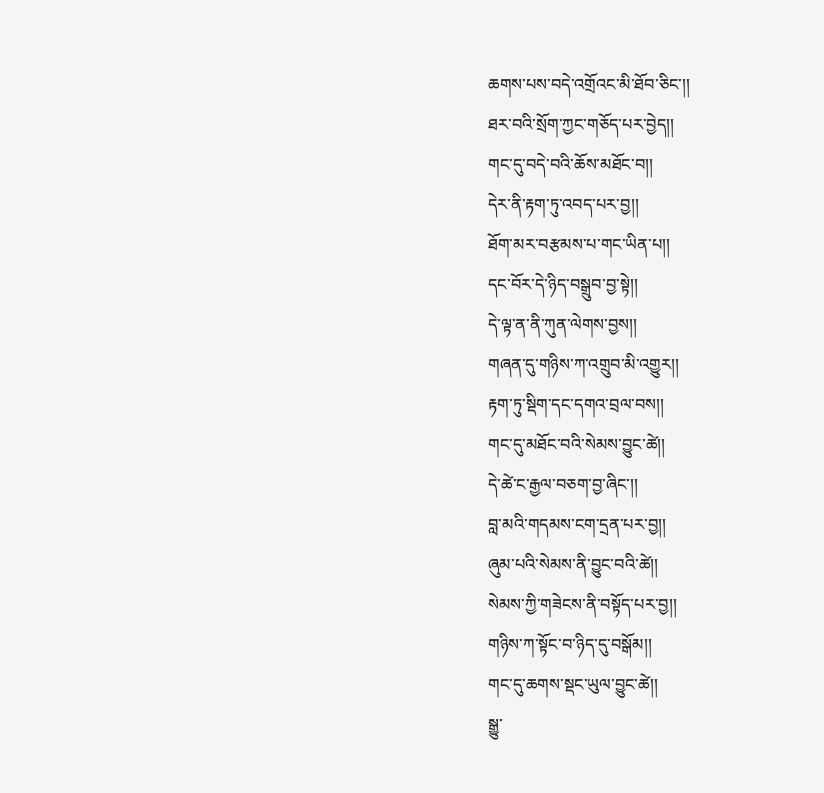ཆགས་པས་བདེ་འགྲོའང་མི་ཐོབ་ཅིང་།།
ཐར་བའི་སྲོག་ཀྱང་གཅོད་པར་བྱེད།།
གང་དུ་བདེ་བའི་ཆོས་མཐོང་བ།།
དེར་ནི་རྟག་ཏུ་འབད་པར་བྱ།།
ཐོག་མར་བརྩམས་པ་གང་ཡིན་པ།།
དང་བོར་དེ་ཉིད་བསྒྲུབ་བྱ་སྟེ།།
དེ་ལྟ་ན་ནི་ཀུན་ལེགས་བྱས།།
གཞན་དུ་གཉིས་ཀ་འགྲུབ་མི་འགྱུར།།
རྟག་ཏུ་སྡིག་དང་དགའ་བྲལ་བས།།
གང་དུ་མཐོང་བའི་སེམས་བྱུང་ཚེ།།
དེ་ཚེ་ང་རྒྱལ་བཅག་བྱ་ཞིང་།།
བླ་མའི་གདམས་ངག་དྲན་པར་བྱ།།
ཞུམ་པའི་སེམས་ནི་བྱུང་བའི་ཚེ།།
སེམས་ཀྱི་གཟེངས་ནི་བསྟོད་པར་བྱ།།
གཉིས་ཀ་སྟོང་བ་ཉིད་དུ་བསྒོམ།།
གང་དུ་ཆགས་སྡང་ཡུལ་བྱུང་ཚེ།།
སྒྱུ་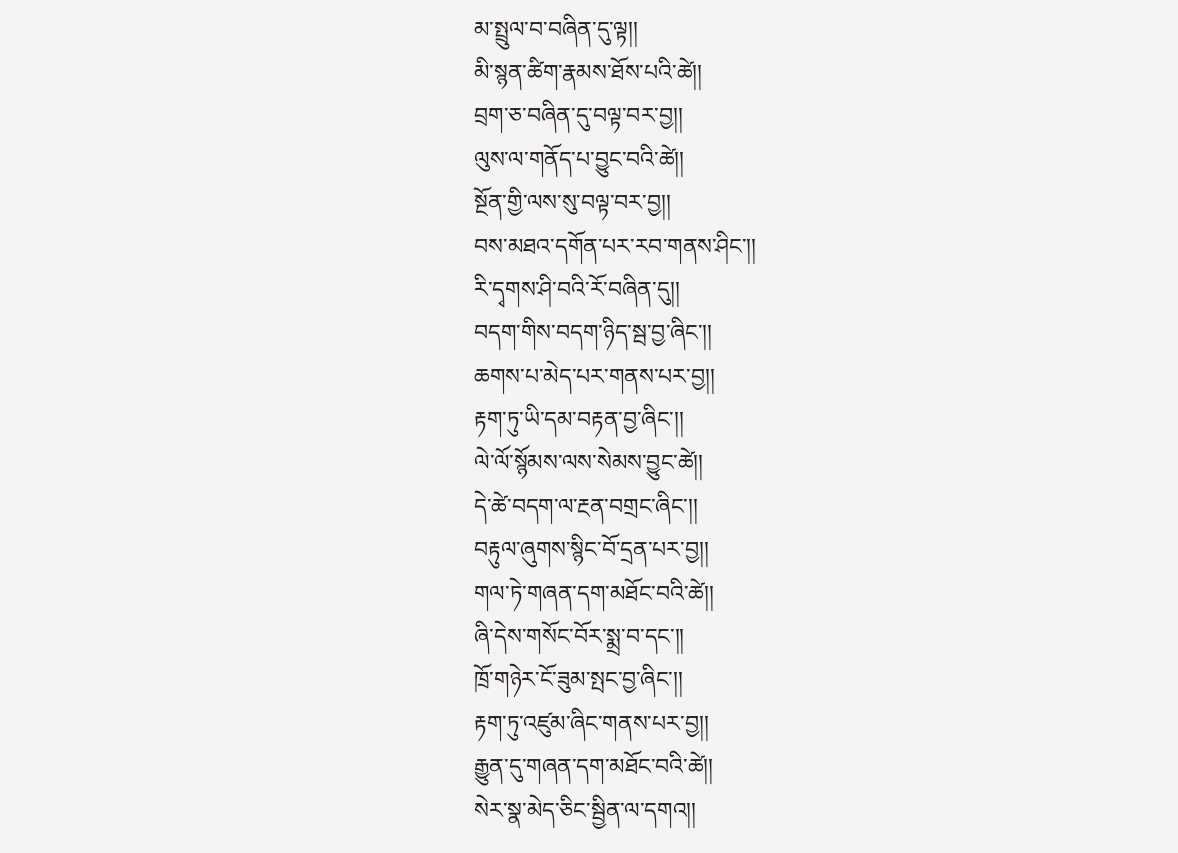མ་སྤྲུལ་བ་བཞིན་དུ་ལྟ།།
མི་སྙན་ཚིག་རྣམས་ཐོས་པའི་ཚེ།།
བྲག་ཅ་བཞིན་དུ་བལྟ་བར་བྱ།།
ལུས་ལ་གནོད་པ་བྱུང་བའི་ཚེ།།
སྔོན་གྱི་ལས་སུ་བལྟ་བར་བྱ།།
བས་མཐའ་དགོན་པར་རབ་གནས་ཤིང་།།
རི་དྭགས་ཤི་བའི་རོ་བཞིན་དུ།།
བདག་གིས་བདག་ཉིད་སྦ་བྱ་ཞིང་།།
ཆགས་པ་མེད་པར་གནས་པར་བྱ།།
རྟག་ཏུ་ཡི་དམ་བརྟན་བྱ་ཞིང་།།
ལེ་ལོ་སྙོམས་ལས་སེམས་བྱུང་ཚེ།།
དེ་ཚེ་བདག་ལ་རྔན་བགྲང་ཞིང་།།
བརྟུལ་ཞུགས་སྙིང་བོ་དྲན་པར་བྱ།།
གལ་ཏེ་གཞན་དག་མཐོང་བའི་ཚེ།།
ཞི་དེས་གསོང་བོར་སྨྲ་བ་དང་།།
ཁྲོ་གཉེར་ངོ་ཟུམ་སྤང་བྱ་ཞིང་།།
རྟག་ཏུ་འཛུམ་ཞིང་གནས་པར་བྱ།།
རྒྱུན་དུ་གཞན་དག་མཐོང་བའི་ཚེ།།
སེར་སྣ་མེད་ཅིང་སྦྱིན་ལ་དགའ།།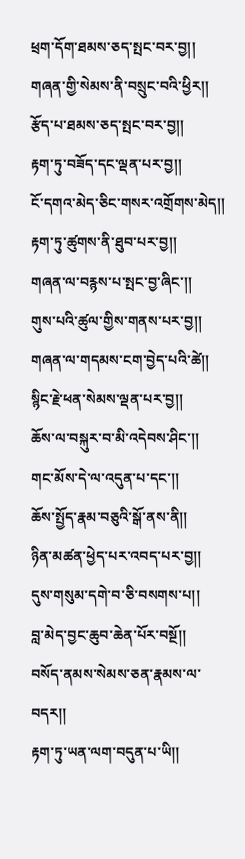ཕྲག་དོག་ཐམས་ཅད་སྤང་བར་བྱ།།
གཞན་གྱི་སེམས་ནི་བསྲུང་བའི་ཕྱིར།།
རྩོད་པ་ཐམས་ཅད་སྤང་བར་བྱ།།
རྟག་ཏུ་བཟོད་དང་ལྡན་པར་བྱ།།
ངོ་དགའ་མེད་ཅིང་གསར་འགྲོགས་མེད།།
རྟག་ཏུ་ཚུགས་ནི་ཐུབ་པར་བྱ།།
གཞན་ལ་བརྙས་པ་སྤང་བྱ་ཞིང་།།
གུས་པའི་ཚུལ་གྱིས་གནས་པར་བྱ།།
གཞན་ལ་གདམས་ངག་བྱེད་པའི་ཚེ།།
སྙིང་རྗེ་ཕན་སེམས་ལྡན་པར་བྱ།།
ཆོས་ལ་བསྐུར་བ་མི་འདེབས་ཤིང་།།
གང་མོས་དེ་ལ་འདུན་པ་དང་།།
ཆོས་སྤྱོད་རྣམ་བཅུའི་སྒོ་ནས་ནི།།
ཉིན་མཚན་ཕྱེད་པར་འབད་པར་བྱ།།
དུས་གསུམ་དགེ་བ་ཅི་བསགས་པ།།
བླ་མེད་བྱང་ཆུབ་ཆེན་པོར་བསྔོ།།
བསོད་ནམས་སེམས་ཅན་རྣམས་ལ་བདར།།
རྟག་ཏུ་ཡན་ལག་བདུན་པ་ཡི།།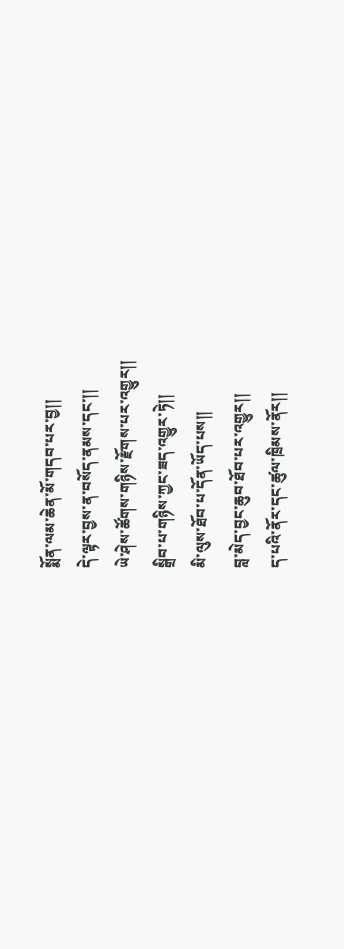སྨོན་ལམ་ཆེན་མོ་གདབ་པར་བྱ།།
དེ་ལྟར་བྱས་ན་བསོད་ནམས་དང་།།
ཡེ་ཤེས་ཚོགས་གཉིས་རྫོགས་པར་འགྱུར།།
སྒྲིབ་པ་གཉིས་ཀྱང་ཟད་འགྱུར་ཏེ།།
མི་ལུས་ཐོབ་པ་དོན་ཡོད་པས།།
བླ་མེད་བྱང་ཆུབ་ཐོབ་པར་འགྱུར།།
ད་པའི་ནོར་དང་ཚུལ་ཁྲིམས་ནོར།།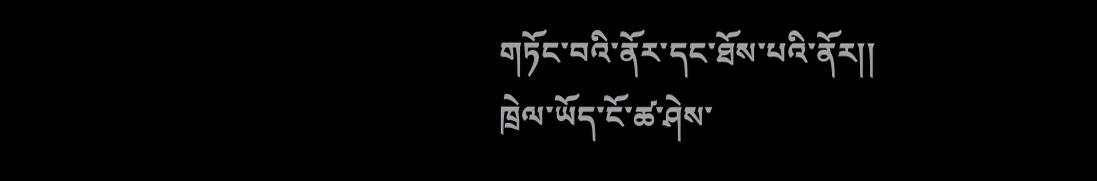གཏོང་བའི་ནོར་དང་ཐོས་པའི་ནོར།།
ཁྲེལ་ཡོད་ངོ་ཚ་ཤེས་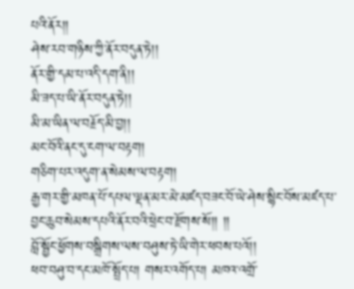པའི་ནོར།།
ཤེས་རབ་གཉིས་ཀྱི་ནོར་བདུན་ཏེ།།
ནོར་གྱི་དམ་པ་འདི་དག་ནི།།
མི་ཟད་པ་ཡི་ནོར་བདུན་ཏེ།།
མི་མ་ཡིན་ལ་བརྗོད་མི་བྱ།།
མང་བོའི་ནང་དུ་ངག་ལ་བརྟག།
གཅིག་པར་འདུག་ན་སེམས་ལ་བརྟག།
རྒྱ་གར་གྱི་མཁན་པོ་དཔལ་ལྡན་མར་མེ་མཛད་བཟང་བོ་ཡེ་ཤེས་སྙིང་བོས་མཛད་པ་བྱང་ཆུབ་སེམས་དཔའི་ནོར་བའི་ཕྲེང་བ་རྫོགས་སོ།། །།
བློ་སྦྱོང་ཕྱོགས་བསྒྲིགས་ལས་བཤུས་ཏེ་ཡི་གེར་ཕབས་པའོ།།
ཕབ་བཤུ་བ་དང་མཁོ་སྤྲོད་པ། གསར་འགོད་པ། མཁའ་འགྲོ་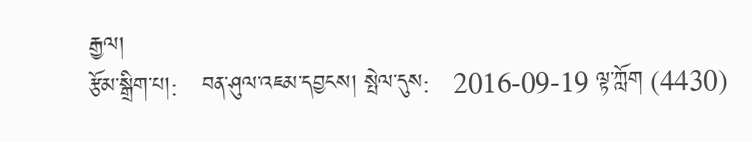རྒྱལ།
རྩོམ་སྒྲིག་པ།:   བན་ཤུལ་འཇམ་དབྱངས། སྤེལ་དུས:   2016-09-19 ལྟ་ཀློག (4430)